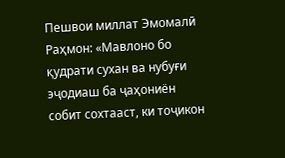Пешвои миллат Эмомалӣ Раҳмон: «Мавлоно бо қудрати сухан ва нубуғи эҷодиаш ба ҷаҳониён собит сохтааст, ки тоҷикон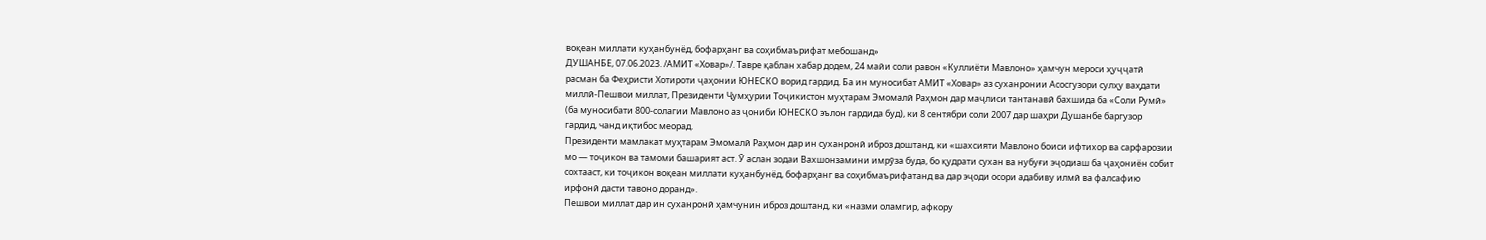воқеан миллати куҳанбунёд, бофарҳанг ва соҳибмаърифат мебошанд»
ДУШАНБЕ, 07.06.2023. /АМИТ «Ховар»/. Тавре қаблан хабар додем, 24 майи соли равон «Куллиёти Мавлоно» ҳамчун мероси ҳуҷҷатӣ расман ба Феҳристи Хотироти ҷаҳонии ЮНЕСКО ворид гардид. Ба ин муносибат АМИТ «Ховар» аз суханронии Асосгузори сулҳу ваҳдати миллӣ-Пешвои миллат, Президенти Ҷумҳурии Тоҷикистон муҳтарам Эмомалӣ Раҳмон дар маҷлиси тантанавӣ бахшида ба «Соли Румӣ» (ба муносибати 800-солагии Мавлоно аз ҷониби ЮНЕСКО эълон гардида буд), ки 8 сентябри соли 2007 дар шаҳри Душанбе баргузор гардид, чанд иқтибос меорад.
Президенти мамлакат муҳтарам Эмомалӣ Раҳмон дар ин суханронӣ иброз доштанд, ки «шахсияти Мавлоно боиси ифтихор ва сарфарозии мо — тоҷикон ва тамоми башарият аст. Ӯ аслан зодаи Вахшонзамини имрӯза буда, бо қудрати сухан ва нубуғи эҷодиаш ба ҷаҳониён собит сохтааст, ки тоҷикон воқеан миллати куҳанбунёд, бофарҳанг ва соҳибмаърифатанд ва дар эҷоди осори адабиву илмӣ ва фалсафию ирфонӣ дасти тавоно доранд».
Пешвои миллат дар ин суханронӣ ҳамчунин иброз доштанд, ки «назми оламгир, афкору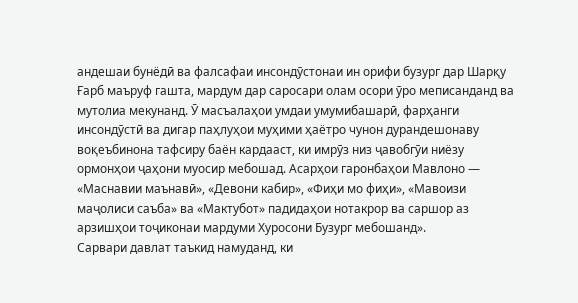андешаи бунёдӣ ва фалсафаи инсондӯстонаи ин орифи бузург дар Шарқу Ғарб маъруф гашта, мардум дар саросари олам осори ӯро меписанданд ва мутолиа мекунанд. Ӯ масъалаҳои умдаи умумибашарӣ, фарҳанги инсондӯстӣ ва дигар паҳлуҳои муҳими ҳаётро чунон дурандешонаву воқеъбинона тафсиру баён кардааст, ки имрӯз низ ҷавобгӯи ниёзу ормонҳои ҷаҳони муосир мебошад. Асарҳои гаронбаҳои Мавлоно — «Маснавии маънавӣ», «Девони кабир», «Фиҳи мо фиҳи», «Мавоизи маҷолиси саъба» ва «Мактубот» падидаҳои нотакрор ва саршор аз арзишҳои тоҷиконаи мардуми Хуросони Бузург мебошанд».
Сарвари давлат таъкид намуданд, ки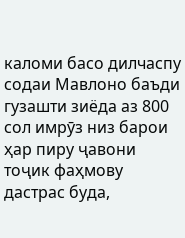каломи басо дилчаспу содаи Мавлоно баъди гузашти зиёда аз 800 сол имрӯз низ барои ҳар пиру ҷавони тоҷик фаҳмову дастрас буда,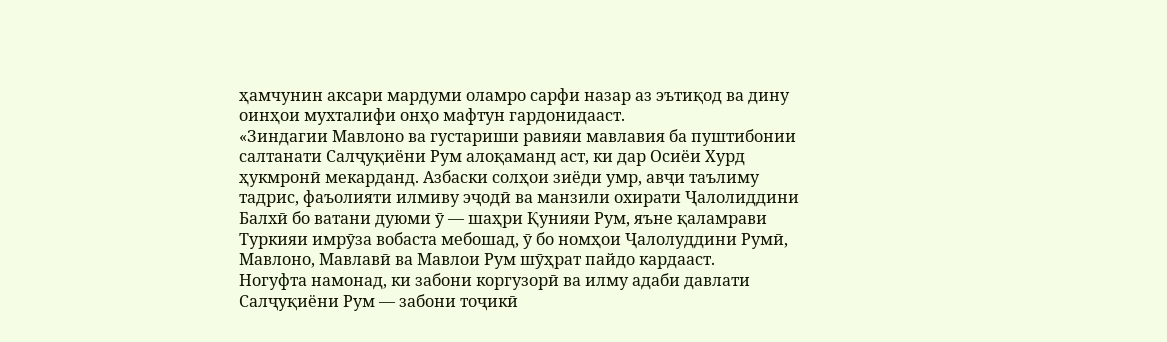ҳамчунин аксари мардуми оламро сарфи назар аз эътиқод ва дину оинҳои мухталифи онҳо мафтун гардонидааст.
«Зиндагии Мавлоно ва густариши равияи мавлавия ба пуштибонии салтанати Салҷуқиёни Рум алоқаманд аст, ки дар Осиёи Хурд ҳукмронӣ мекарданд. Азбаски солҳои зиёди умр, авҷи таълиму тадрис, фаъолияти илмиву эҷодӣ ва манзили охирати Ҷалолиддини Балхӣ бо ватани дуюми ӯ — шаҳри Қунияи Рум, яъне қаламрави Туркияи имрӯза вобаста мебошад, ӯ бо номҳои Ҷалолуддини Румӣ, Мавлоно, Мавлавӣ ва Мавлои Рум шӯҳрат пайдо кардааст.
Ногуфта намонад, ки забони коргузорӣ ва илму адаби давлати Салҷуқиёни Рум — забони тоҷикӣ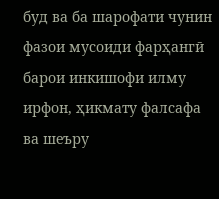буд ва ба шарофати чунин фазои мусоиди фарҳангӣ барои инкишофи илму ирфон, ҳикмату фалсафа ва шеъру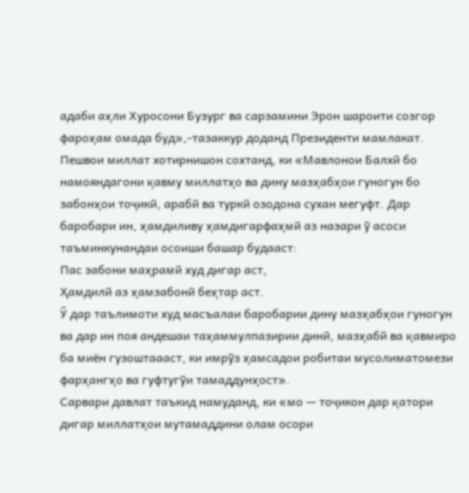адаби аҳли Хуросони Бузург ва сарзамини Эрон шароити созгор фароҳам омада буд»,-тазаккур доданд Президенти мамлакат.
Пешвои миллат хотирнишон сохтанд, ки «Мавлонои Балхӣ бо намояндагони қавму миллатҳо ва дину мазҳабҳои гуногун бо забонҳои тоҷикӣ, арабӣ ва туркӣ озодона сухан мегуфт. Дар баробари ин, ҳамдиливу ҳамдигарфаҳмӣ аз назари ӯ асоси таъминкунандаи осоиши башар будааст:
Пас забони маҳрамӣ худ дигар аст,
Ҳамдилӣ аз ҳамзабонӣ беҳтар аст.
Ӯ дар таълимоти худ масъалаи баробарии дину мазҳабҳои гуногун ва дар ин поя андешаи таҳаммулпазирии динӣ, мазҳабӣ ва қавмиро ба миён гузоштаааст, ки имрӯз ҳамсадои робитаи мусолиматомези фарҳангҳо ва гуфтугӯи тамаддунҳост».
Сарвари давлат таъкид намуданд, ки «мо — тоҷикон дар қатори дигар миллатҳои мутамаддини олам осори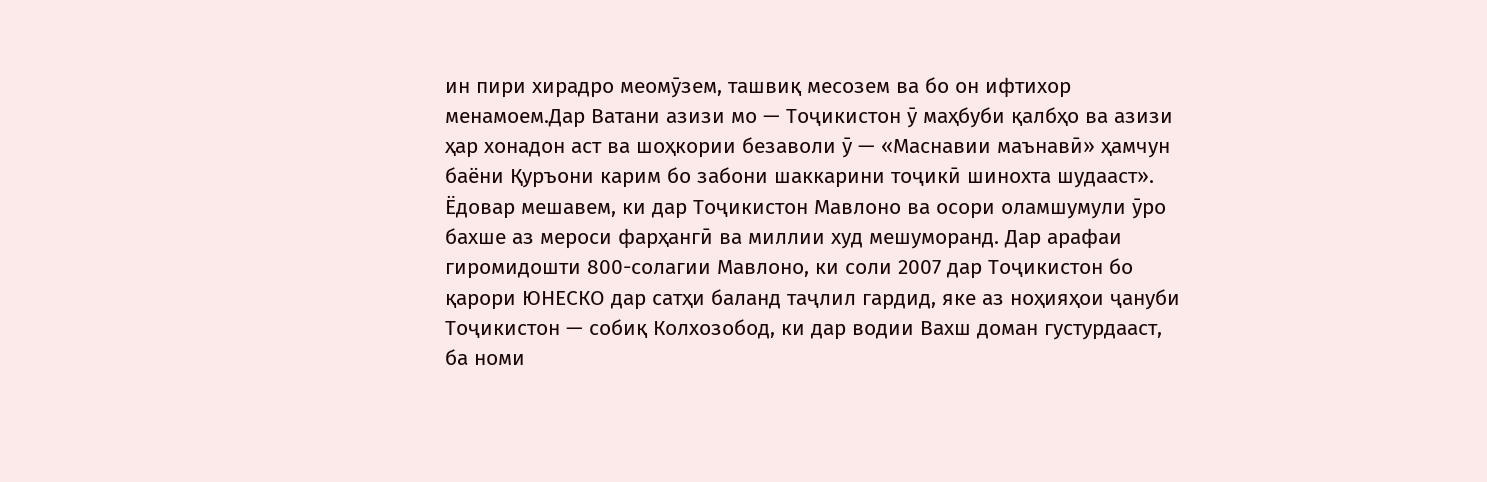ин пири хирадро меомӯзем, ташвиқ месозем ва бо он ифтихор менамоем.Дар Ватани азизи мо — Тоҷикистон ӯ маҳбуби қалбҳо ва азизи ҳар хонадон аст ва шоҳкории безаволи ӯ — «Маснавии маънавӣ» ҳамчун баёни Қуръони карим бо забони шаккарини тоҷикӣ шинохта шудааст».
Ёдовар мешавем, ки дар Тоҷикистон Мавлоно ва осори оламшумули ӯро бахше аз мероси фарҳангӣ ва миллии худ мешуморанд. Дар арафаи гиромидошти 800-солагии Мавлоно, ки соли 2007 дар Тоҷикистон бо қарори ЮНЕСКО дар сатҳи баланд таҷлил гардид, яке аз ноҳияҳои ҷануби Тоҷикистон — собиқ Колхозобод, ки дар водии Вахш доман густурдааст, ба номи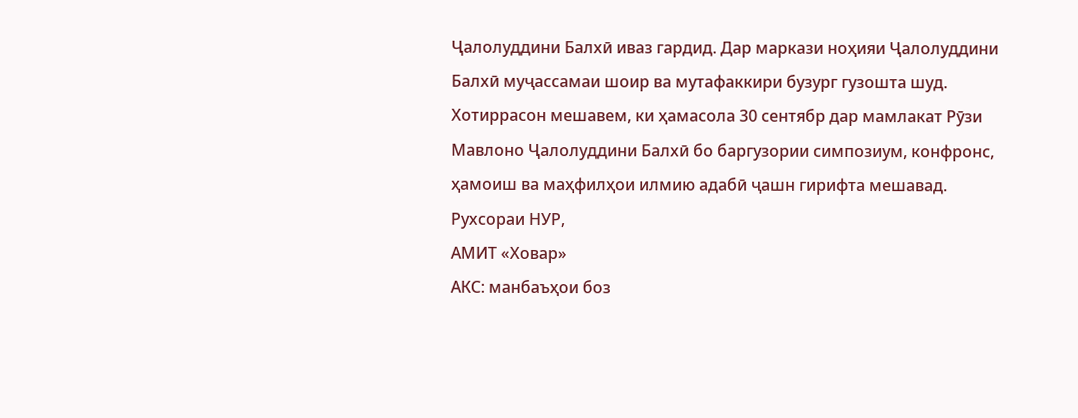Ҷалолуддини Балхӣ иваз гардид. Дар маркази ноҳияи Ҷалолуддини Балхӣ муҷассамаи шоир ва мутафаккири бузург гузошта шуд.
Хотиррасон мешавем, ки ҳамасола 30 сентябр дар мамлакат Рӯзи Мавлоно Ҷалолуддини Балхӣ бо баргузории симпозиум, конфронс, ҳамоиш ва маҳфилҳои илмию адабӣ ҷашн гирифта мешавад.
Рухсораи НУР,
АМИТ «Ховар»
АКС: манбаъҳои боз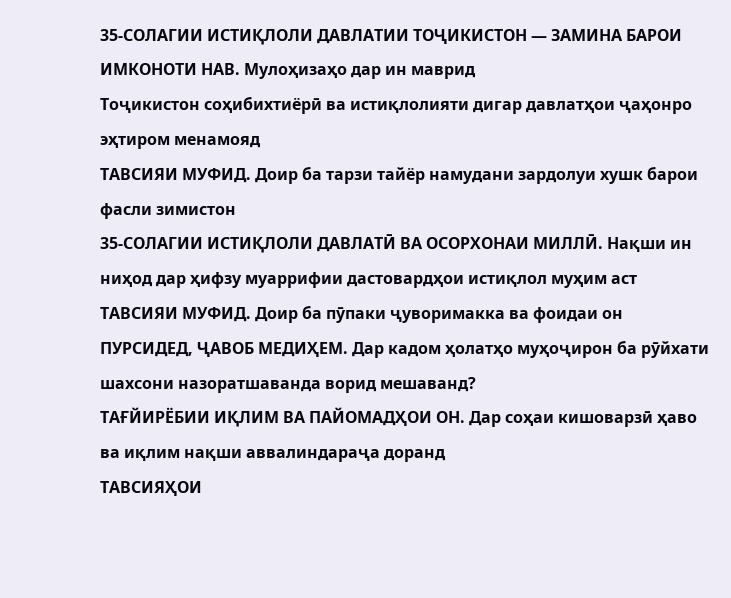35-СОЛАГИИ ИСТИҚЛОЛИ ДАВЛАТИИ ТОҶИКИСТОН — ЗАМИНА БАРОИ ИМКОНОТИ НАВ. Мулоҳизаҳо дар ин маврид
Тоҷикистон соҳибихтиёрӣ ва истиқлолияти дигар давлатҳои ҷаҳонро эҳтиром менамояд
ТАВСИЯИ МУФИД. Доир ба тарзи тайёр намудани зардолуи хушк барои фасли зимистон
35-СОЛАГИИ ИСТИҚЛОЛИ ДАВЛАТӢ ВА ОСОРХОНАИ МИЛЛӢ. Нақши ин ниҳод дар ҳифзу муаррифии дастовардҳои истиқлол муҳим аст
ТАВСИЯИ МУФИД. Доир ба пӯпаки ҷуворимакка ва фоидаи он
ПУРСИДЕД, ҶАВОБ МЕДИҲЕМ. Дар кадом ҳолатҳо муҳоҷирон ба рӯйхати шахсони назоратшаванда ворид мешаванд?
ТАҒЙИРЁБИИ ИҚЛИМ ВА ПАЙОМАДҲОИ ОН. Дар соҳаи кишоварзӣ ҳаво ва иқлим нақши аввалиндараҷа доранд
ТАВСИЯҲОИ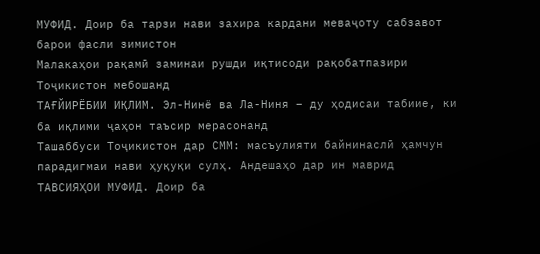МУФИД. Доир ба тарзи нави захира кардани меваҷоту сабзавот барои фасли зимистон
Малакаҳои рақамӣ заминаи рушди иқтисоди рақобатпазири Тоҷикистон мебошанд
ТАҒЙИРЁБИИ ИҚЛИМ. Эл-Нинё ва Ла-Ниня – ду ҳодисаи табиие, ки ба иқлими ҷаҳон таъсир мерасонанд
Ташаббуси Тоҷикистон дар СММ: масъулияти байнинаслӣ ҳамчун парадигмаи нави ҳуқуқи сулҳ. Андешаҳо дар ин маврид
ТАВСИЯҲОИ МУФИД. Доир ба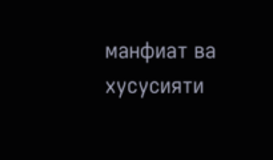манфиат ва хусусияти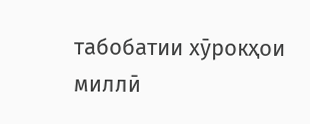табобатии хӯрокҳои миллӣ